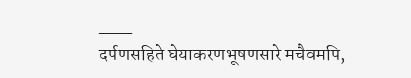___
दर्पणसहिते घेयाकरणभूषणसारे मचैवमपि,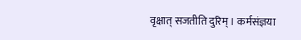वृक्षात् सजतीति दुरिम् । कर्मसंज्ञया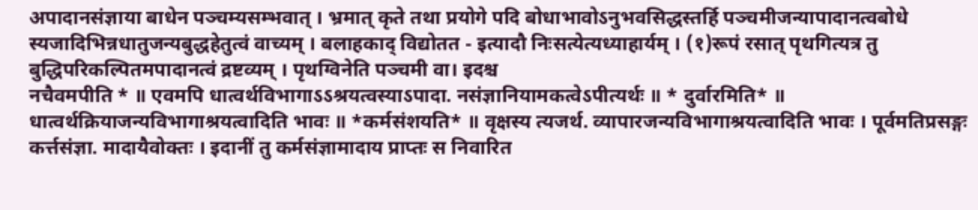अपादानसंज्ञाया बाधेन पञ्चम्यसम्भवात् । भ्रमात् कृते तथा प्रयोगे पदि बोधाभावोऽनुभवसिद्धस्तर्हि पञ्चमीजन्यापादानत्वबोधे स्यजादिभिन्नधातुजन्यबुद्धहेतुत्वं वाच्यम् । बलाहकाद् विद्योतत - इत्यादौ निःसत्येत्यध्याहार्यम् । (१)रूपं रसात् पृथगित्यत्र तु बुद्धिपरिकल्पितमपादानत्वं द्रष्टव्यम् । पृथग्विनेति पञ्चमी वा। इदश्च
नचैवमपीति * ॥ एवमपि धात्वर्थविभागाऽऽश्रयत्वस्याऽपादा. नसंज्ञानियामकत्वेऽपीत्यर्थः ॥ * दुर्वारमिति* ॥ धात्वर्थक्रियाजन्यविभागाश्रयत्वादिति भावः ॥ *कर्मसंशयति* ॥ वृक्षस्य त्यजर्थ. व्यापारजन्यविभागाश्रयत्वादिति भावः । पूर्वमतिप्रसङ्गः कर्त्तसंज्ञा. मादायैवोक्तः । इदानीं तु कर्मसंज्ञामादाय प्राप्तः स निवारित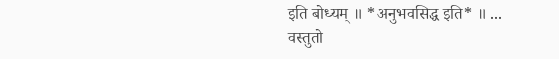इति बोध्यम् ॥ *अनुभवसिद्ध इति* ॥ ... वस्तुतो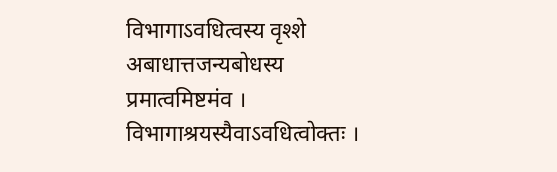विभागाऽवधित्वस्य वृश्शे अबाधात्तजन्यबोधस्य प्रमात्वमिष्टमंव । विभागाश्रयस्यैवाऽवधित्वोक्तः ।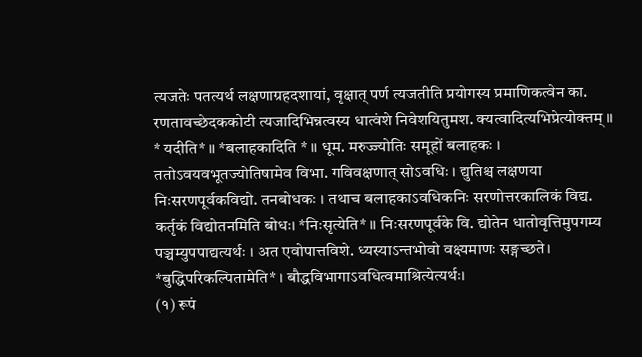त्यजतेः पतत्यर्थ लक्षणाग्रहदशायां, वृक्षात् पर्ण त्यजतीति प्रयोगस्य प्रमाणिकत्वेन का. रणतावच्छेदककोटी त्यजादिभिन्नत्वस्य धात्वंशे निवेशयितुमश. क्यत्वादित्यभिप्रेत्योक्तम् ॥ * यदीति* ॥ *बलाहकादिति * ॥ धूम. मरुज्ज्योतिः समूहों बलाहकः । ततोऽवयवभूतज्योतिषामेव विभा. गविवक्षणात् सोऽवधिः । द्युतिश्च लक्षणया निःसरणपूर्वकविद्यो. तनबोधकः । तथाच बलाहकाऽवधिकनिः सरणोत्तरकालिकं विद्य. कर्तृकं विद्योतनमिति बोधः। *निःसृत्येति* ॥ निःसरणपूर्वके वि. द्योतेन धातोवृत्तिमुपगम्य पञ्चम्युपपाद्यत्यर्थः । अत एवोपात्तविशे. ध्यस्याऽन्तभोवो वक्ष्यमाणः सङ्गच्छते।
*बुद्धिपरिकल्पितामेति* । बौद्धविभागाऽवधित्वमाश्रित्येत्यर्थः।
(१) रूपं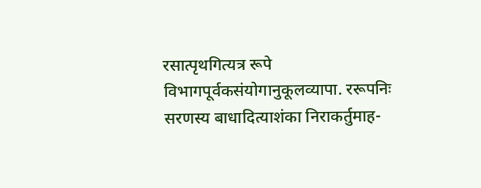रसात्पृथगित्यत्र रूपे विभागपूर्वकसंयोगानुकूलव्यापा. ररूपनिः सरणस्य बाधादित्याशंका निराकर्तुमाह-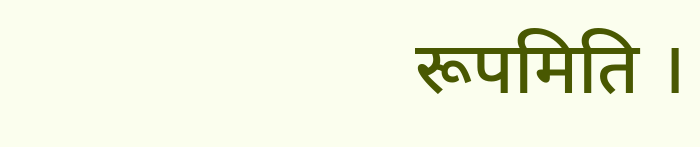रूपमिति ।